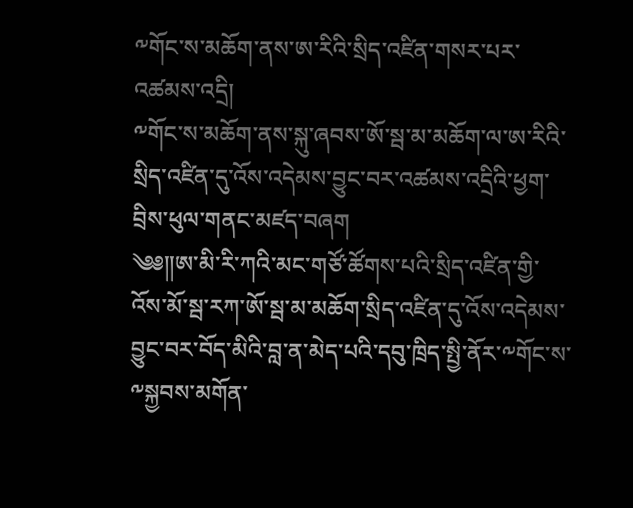༸གོང་ས་མཆོག་ནས་ཨ་རིའི་སྲིད་འཛིན་གསར་པར་འཚམས་འདྲི།
༸གོང་ས་མཆོག་ནས་སྐུ་ཞབས་ཨོ་སྦ་མ་མཆོག་ལ་ཨ་རིའི་སྲིད་འཛིན་དུ་འོས་འདེམས་བྱུང་བར་འཚམས་འདྲིའི་ཕྱག་བྲིས་ཕུལ་གནང་མཛད་བཞག
༄༅༎ཨ་མི་རི་ཀའི་མང་གཙོ་ཚོགས་པའི་སྲིད་འཛིན་གྱི་འོས་མོ་སྦ་རཀ་ཨོ་སྦ་མ་མཆོག་སྲིད་འཛིན་དུ་འོས་འདེམས་བྱུང་བར་བོད་མིའི་བླ་ན་མེད་པའི་དབུ་ཁྲིད་སྤྱི་ནོར་༸གོང་ས་༸སྐྱབས་མགོན་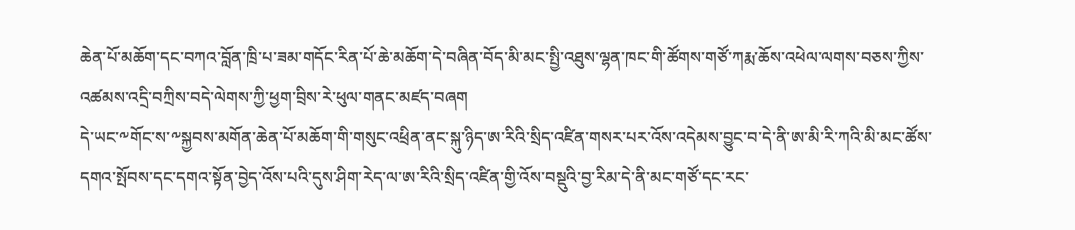ཆེན་པོ་མཆོག་དང་བཀའ་བློན་ཁྲི་པ་ཟམ་གདོང་རིན་པོ་ཆེ་མཆོག་དེ་བཞིན་བོད་མི་མང་སྤྱི་འཐུས་ལྷན་ཁང་གི་ཚོགས་གཙོ་ཀརྨ་ཆོས་འཕེལ་ལགས་བཅས་ཀྱིས་འཚམས་འདྲི་བཀྲིས་བདེ་ལེགས་ཀྱི་ཕྱག་བྲིས་རེ་ཕུལ་གནང་མཛད་བཞག
དེ་ཡང་༸གོང་ས་༸སྐྱབས་མགོན་ཆེན་པོ་མཆོག་གི་གསུང་འཕྲིན་ནང་སྐུ་ཉིད་ཨ་རིའི་སྲིད་འཛིན་གསར་པར་འོས་འདེམས་བྱུང་བ་དེ་ནི་ཨ་མི་རི་ཀའི་མི་མང་ཚོས་དགའ་སྤོབས་དང་དགའ་སྟོན་བྱེད་འོས་པའི་དུས་ཤིག་རེད་ལ་ཨ་རིའི་སྲིད་འཛིན་གྱི་འོས་བསྡུའི་བྱ་རིམ་དེ་ནི་མང་གཙོ་དང་རང་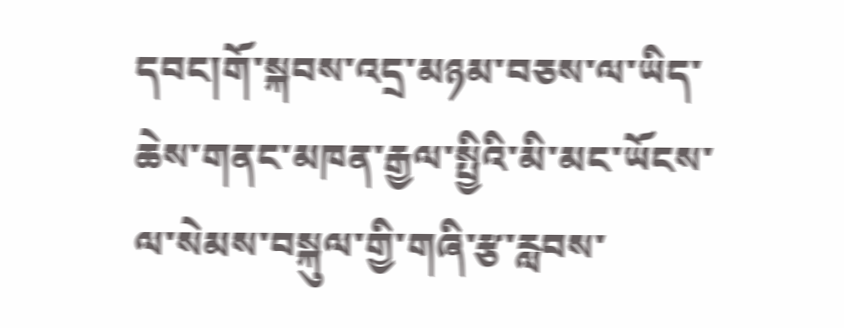དབང།གོ་སྐབས་འདྲ་མཉམ་བཅས་ལ་ཡིད་ཆེས་གནང་མཁན་རྒྱལ་སྤྱིའི་མི་མང་ཡོངས་ལ་སེམས་བསྐུལ་གྱི་གཞི་རྩ་རླབས་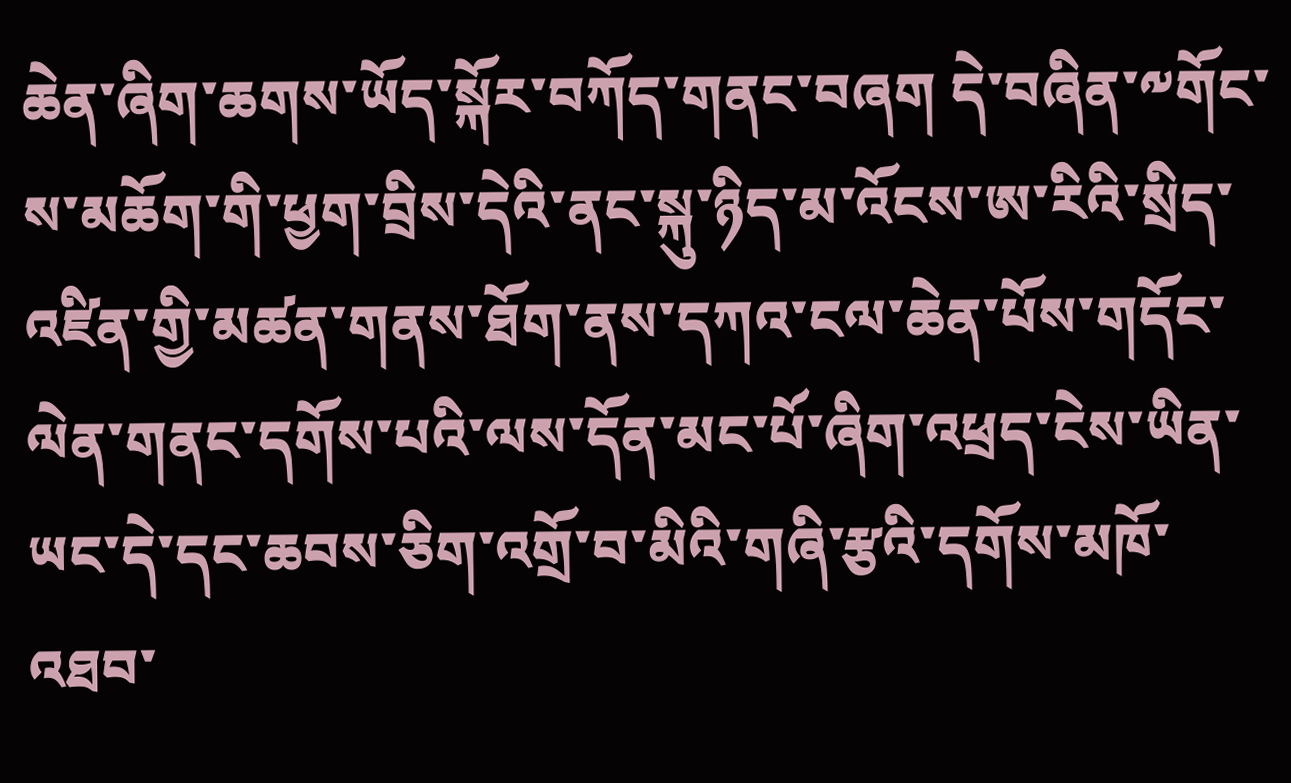ཆེན་ཞིག་ཆགས་ཡོད་སྐོར་བཀོད་གནང་བཞག དེ་བཞིན་༸གོང་ས་མཆོག་གི་ཕྱག་བྲིས་དེའི་ནང་སྐུ་ཉིད་མ་འོངས་ཨ་རིའི་སྲིད་འཛིན་གྱི་མཚན་གནས་ཐོག་ནས་དཀའ་ངལ་ཆེན་པོས་གདོང་ལེན་གནང་དགོས་པའི་ལས་དོན་མང་པོ་ཞིག་འཕྲད་ངེས་ཡིན་ཡང་དེ་དང་ཆབས་ཅིག་འགྲོ་བ་མིའི་གཞི་རྩའི་དགོས་མཁོ་འཐབ་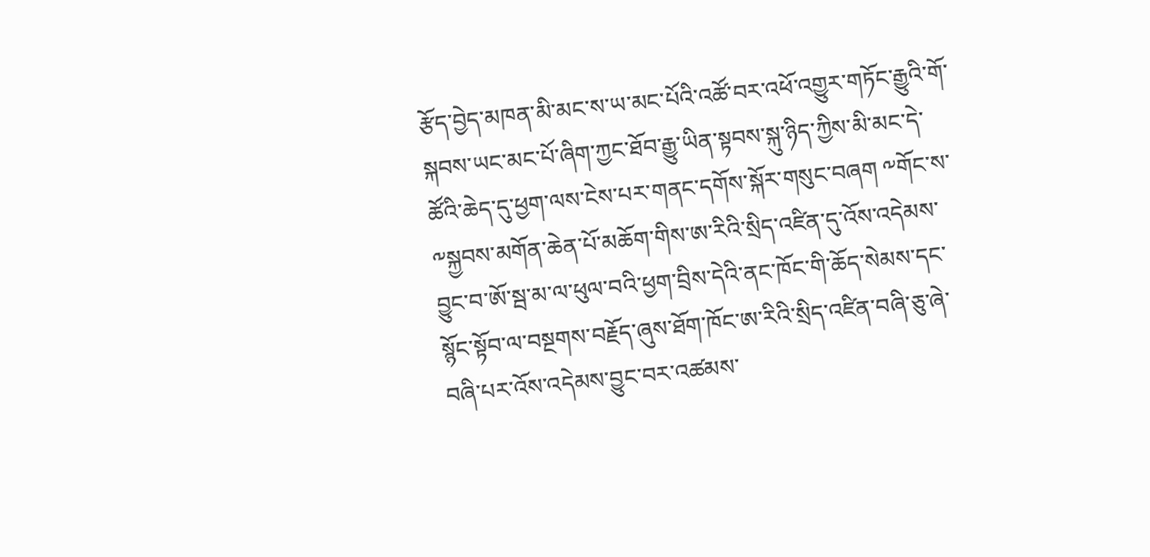རྩོད་བྱེད་མཁན་མི་མང་ས་ཡ་མང་པོའི་འཚོ་བར་འཕོ་འགྱུར་གཏོང་རྒྱུའི་གོ་སྐབས་ཡང་མང་པོ་ཞིག་ཀྱང་ཐོབ་རྒྱུ་ཡིན་སྟབས་སྐུ་ཉིད་ཀྱིས་མི་མང་དེ་ཚོའི་ཆེད་དུ་ཕྱག་ལས་ངེས་པར་གནང་དགོས་སྐོར་གསུང་བཞག ༸གོང་ས་༸སྐྱབས་མགོན་ཆེན་པོ་མཆོག་གིས་ཨ་རིའི་སྲིད་འཛིན་དུ་འོས་འདེམས་བྱུང་བ་ཨོ་སྦ་མ་ལ་ཕུལ་བའི་ཕྱག་བྲིས་དེའི་ནང་ཁོང་གི་ཆོད་སེམས་དང་སྙོང་སྟོབ་ལ་བསྔགས་བརྗོད་ཞུས་ཐོག་ཁོང་ཨ་རིའི་སྲིད་འཛིན་བཞི་ཅུ་ཞེ་བཞི་པར་འོས་འདེམས་བྱུང་བར་འཚམས་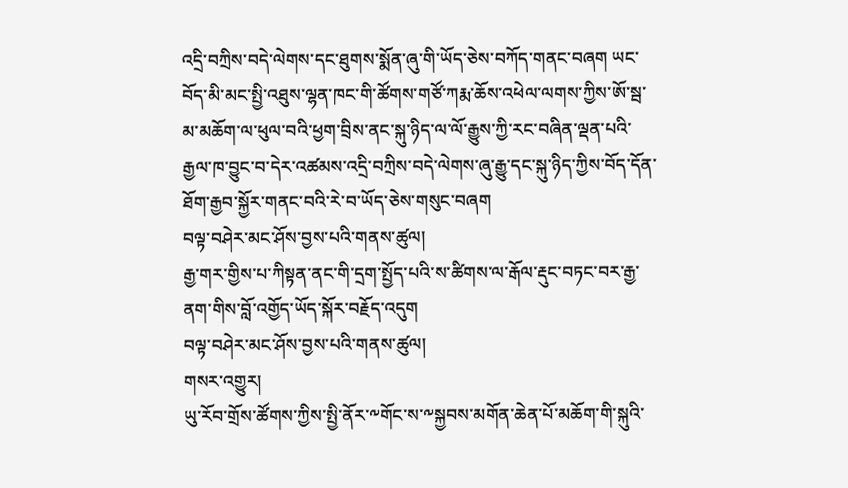འདྲི་བཀྲིས་བདེ་ལེགས་དང་ཐུགས་སྨོན་ཞུ་གི་ཡོད་ཅེས་བཀོད་གནང་བཞག ཡང་བོད་མི་མང་སྤྱི་འཐུས་ལྷན་ཁང་གི་ཚོགས་གཙོ་ཀརྨ་ཆོས་འཕེལ་ལགས་ཀྱིས་ཨོ་སྦ་མ་མཆོག་ལ་ཕུལ་བའི་ཕྱག་བྲིས་ནང་སྐུ་ཉིད་ལ་ལོ་རྒྱུས་ཀྱི་རང་བཞིན་ལྡན་པའི་རྒྱལ་ཁ་བྱུང་བ་དེར་འཚམས་འདྲི་བཀྲིས་བདེ་ལེགས་ཞུ་རྒྱུ་དང་སྐུ་ཉིད་ཀྱིས་བོད་དོན་ཐོག་རྒྱབ་སྐྱོར་གནང་བའི་རེ་བ་ཡོད་ཅེས་གསུང་བཞག
བལྟ་བཤེར་མང་ཤོས་བྱས་པའི་གནས་ཚུལ།
རྒྱ་གར་གྱིས་པ་ཀིསྟན་ནང་གི་དྲག་སྤྱོད་པའི་ས་ཚིགས་ལ་རྒོལ་རྡུང་བཏང་བར་རྒྱ་ནག་གིས་བློ་འགྱོད་ཡོད་སྐོར་བརྗོད་འདུག
བལྟ་བཤེར་མང་ཤོས་བྱས་པའི་གནས་ཚུལ།
གསར་འགྱུར།
ཡུ་རོབ་གྲོས་ཚོགས་ཀྱིས་སྤྱི་ནོར་༸གོང་ས་༸སྐྱབས་མགོན་ཆེན་པོ་མཆོག་གི་སྐུའི་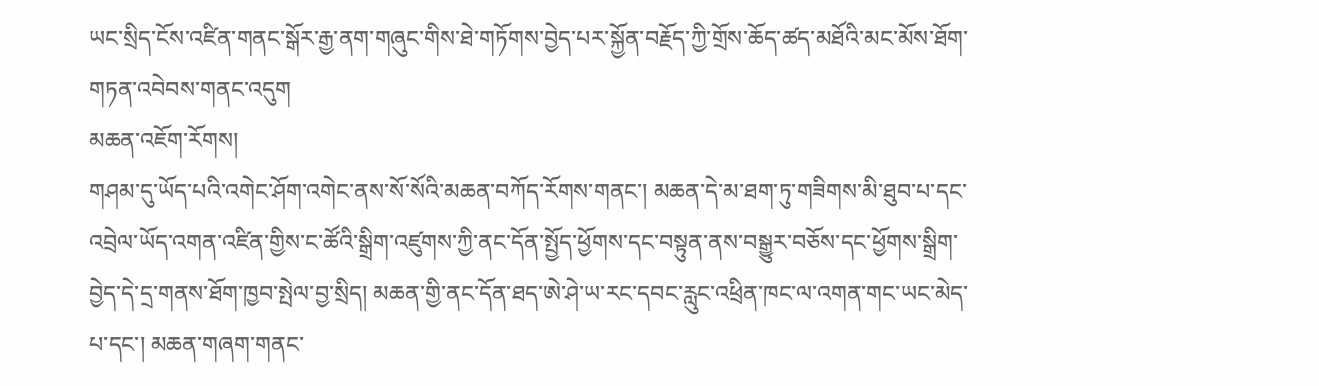ཡང་སྲིད་ངོས་འཛིན་གནང་སྒོར་རྒྱ་ནག་གཞུང་གིས་ཐེ་གཏོགས་བྱེད་པར་སྐྱོན་བརྗོད་ཀྱི་གྲོས་ཆོད་ཚད་མཐོའི་མང་མོས་ཐོག་གཏན་འབེབས་གནང་འདུག
མཆན་འཇོག་རོགས།
གཤམ་དུ་ཡོད་པའི་འགེང་ཤོག་འགེང་ནས་སོ་སོའི་མཆན་བཀོད་རོགས་གནང་། མཆན་དེ་མ་ཐག་ཏུ་གཟིགས་མི་ཐུབ་པ་དང་འབྲེལ་ཡོད་འགན་འཛིན་གྱིས་ང་ཚོའི་སྒྲིག་འཛུགས་ཀྱི་ནང་དོན་སྤྱོད་ཕྱོགས་དང་བསྟུན་ནས་བསྒྱུར་བཅོས་དང་ཕྱོགས་སྒྲིག་བྱེད་དེ་དྲ་གནས་ཐོག་ཁྱབ་སྤེལ་བྱ་སྲིད། མཆན་གྱི་ནང་དོན་ཐད་ཨེ་ཤེ་ཡ་རང་དབང་རླུང་འཕྲིན་ཁང་ལ་འགན་གང་ཡང་མེད་པ་དང་། མཆན་གཞག་གནང་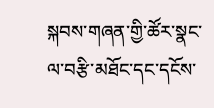སྐབས་གཞན་གྱི་ཚོར་སྣང་ལ་བརྩི་མཐོང་དང་དངོས་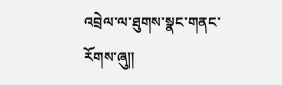འབྲེལ་ལ་ཐུགས་སྣང་གནང་རོགས་ཞུ༎